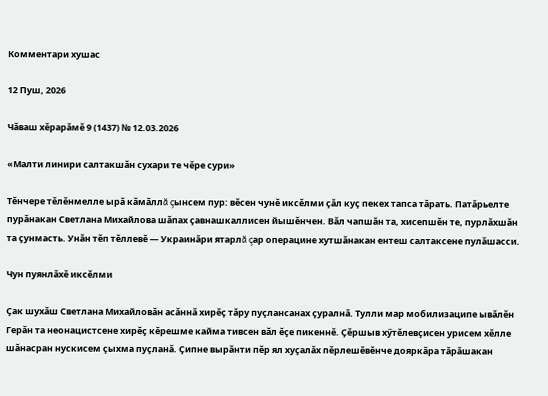Комментари хушас

12 Пуш, 2026

Чăваш хĕрарăмĕ 9 (1437) № 12.03.2026

«Малти линири салтакшăн сухари те чĕре сури»

Тĕнчере тĕлĕнмелле ырă кăмăллă çынсем пур: вĕсен чунĕ иксĕлми çăл куç пекех тапса тăрать. Патăрьелте пурăнакан Светлана Михайлова шăпах çавнашкаллисен йышĕнчен. Вăл чапшăн та, хисепшĕн те, пурлăхшăн та çунмасть. Унăн тĕп тĕллевĕ — Украинăри ятарлă çар операцине хутшăнакан ентеш салтаксене пулăшасси.

Чун пуянлăхĕ иксĕлми

Çак шухăш Светлана Михайловăн асăннă хирĕç тăру пуçлансанах çуралнă. Тулли мар мобилизаципе ывăлĕн Герăн та неонацистсене хирĕç кĕрешме кайма тивсен вăл ĕçе пикеннĕ. Çĕршыв хӳтĕлевçисен урисем хĕлле шăнасран нускисем çыхма пуçланă. Çипне вырăнти пĕр ял хуçалăх пĕрлешĕвĕнче дояркăра тăрăшакан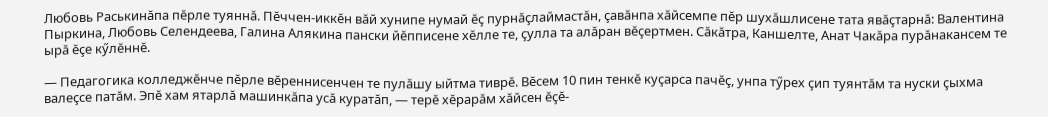Любовь Раськинăпа пĕрле туяннă. Пĕччен-иккĕн вăй хунипе нумай ĕç пурнăçлаймастăн, çавăнпа хăйсемпе пĕр шухăшлисене тата явăçтарнă: Валентина Пыркина, Любовь Селендеева, Галина Алякина пански йĕпписене хĕлле те, çулла та алăран вĕçертмен. Сăкăтра, Каншелте, Анат Чакăра пурăнакансем те ырă ĕçе кӳлĕннĕ.

— Педагогика колледжĕнче пĕрле вĕреннисенчен те пулăшу ыйтма тиврĕ. Вĕсем 10 пин тенкĕ куçарса пачĕç, унпа тӳрех çип туянтăм та нуски çыхма валеçсе патăм. Эпĕ хам ятарлă машинкăпа усă куратăп, — терĕ хĕрарăм хăйсен ĕçĕ-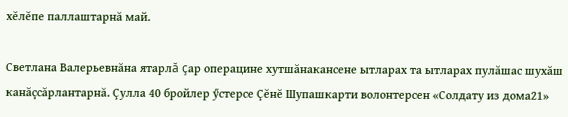хĕлĕпе паллаштарнă май.

Светлана Валерьевнăна ятарлă çар операцине хутшăнакансене ытларах та ытларах пулăшас шухăш канăçсăрлантарнă. Çулла 40 бройлер ӳстерсе Çĕнĕ Шупашкарти волонтерсен «Солдату из дома21»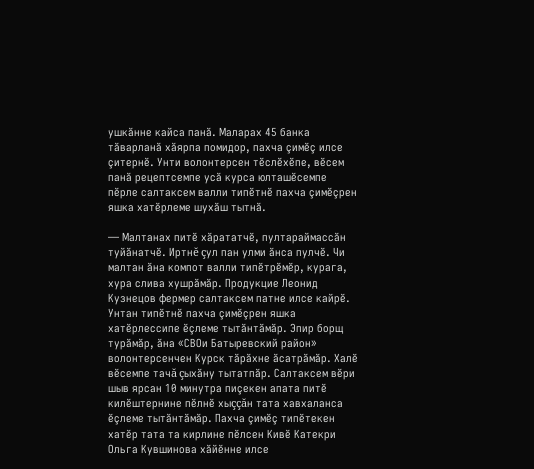ушкăнне кайса панă. Маларах 45 банка тăварланă хăярпа помидор, пахча çимĕç илсе çитернĕ. Унти волонтерсен тĕслĕхĕпе, вĕсем панă рецептсемпе усă курса юлташĕсемпе пĕрле салтаксем валли типĕтнĕ пахча çимĕçрен яшка хатĕрлеме шухăш тытнă.

— Малтанах питĕ хăрататчĕ, пултараймассăн туйăнатчĕ. Иртнĕ çул пан улми ăнса пулчĕ. Чи малтан ăна компот валли типĕтрĕмĕр, курага, хура слива хушрăмăр. Продукцие Леонид Кузнецов фермер салтаксем патне илсе кайрĕ. Унтан типĕтнĕ пахча çимĕçрен яшка хатĕрлессипе ĕçлеме тытăнтăмăр. Эпир борщ турăмăр, ăна «СВОи Батыревский район» волонтерсенчен Курск тăрăхне ăсатрăмăр. Халĕ вĕсемпе тачă çыхăну тытатпăр. Салтаксем вĕри шыв ярсан 10 минутра пиçекен апата питĕ килĕштернине пĕлнĕ хыççăн тата хавхаланса ĕçлеме тытăнтăмăр. Пахча çимĕç типĕтекен хатĕр тата та кирлине пĕлсен Кивĕ Катекри Ольга Кувшинова хăйĕнне илсе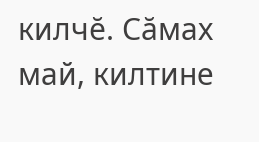килчĕ. Сăмах май, килтине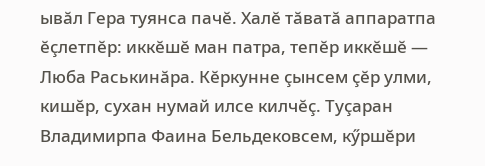ывăл Гера туянса пачĕ. Халĕ тăватă аппаратпа ĕçлетпĕр: иккĕшĕ ман патра, тепĕр иккĕшĕ — Люба Раськинăра. Кĕркунне çынсем çĕр улми, кишĕр, сухан нумай илсе килчĕç. Туçаран Владимирпа Фаина Бельдековсем, кӳршĕри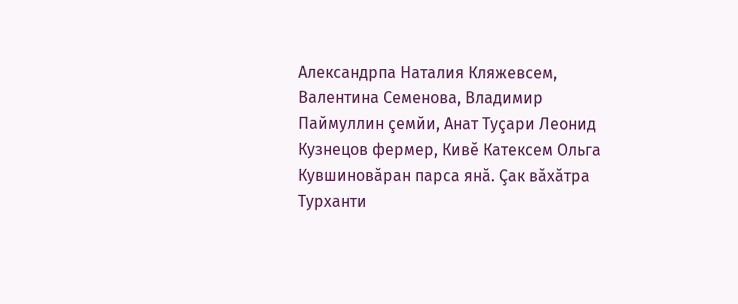Александрпа Наталия Кляжевсем, Валентина Семенова, Владимир Паймуллин çемйи, Анат Туçари Леонид Кузнецов фермер, Кивĕ Катексем Ольга Кувшиновăран парса янă. Çак вăхăтра Турханти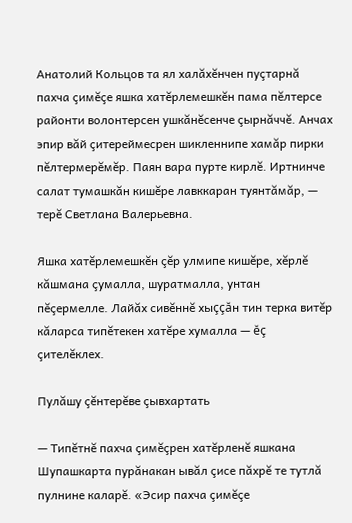Анатолий Кольцов та ял халăхĕнчен пуçтарнă пахча çимĕçе яшка хатĕрлемешкĕн пама пĕлтерсе районти волонтерсен ушкăнĕсенче çырнăччĕ. Анчах эпир вăй çитереймесрен шикленнипе хамăр пирки пĕлтермерĕмĕр. Паян вара пурте кирлĕ. Иртнинче салат тумашкăн кишĕре лавккаран туянтăмăр, — терĕ Светлана Валерьевна.

Яшка хатĕрлемешкĕн çĕр улмипе кишĕре, хĕрлĕ кăшмана çумалла, шуратмалла, унтан пĕçермелле. Лайăх сивĕннĕ хыççăн тин терка витĕр кăларса типĕтекен хатĕре хумалла — ĕç çителĕклех.

Пулăшу çĕнтерĕве çывхартать

— Типĕтнĕ пахча çимĕçрен хатĕрленĕ яшкана Шупашкарта пурăнакан ывăл çисе пăхрĕ те тутлă пулнине каларĕ. «Эсир пахча çимĕçе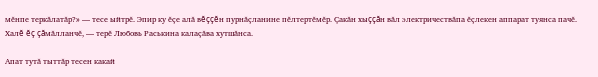мĕнпе теркăлатăр?» — тесе ыйтрĕ. Эпир ку ĕçе алă вĕççĕн пурнăçланине пĕлтертĕмĕр. Çакăн хыççăн вăл электричествăпа ĕçлекен аппарат туянса пачĕ. Халĕ ĕç çăмăлланчĕ, — терĕ Любовь Раськина калаçăва хутшăнса.

Апат тутă тыттăр тесен какай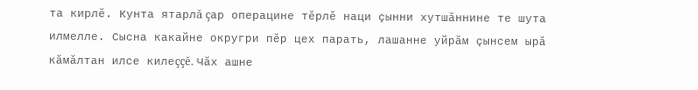та кирлĕ. Кунта ятарлă çар операцине тĕрлĕ наци çынни хутшăннине те шута илмелле. Сысна какайне округри пĕр цех парать, лашанне уйрăм çынсем ырă кăмăлтан илсе килеççĕ. Чăх ашне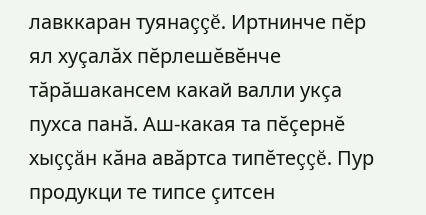лавккаран туянаççĕ. Иртнинче пĕр ял хуçалăх пĕрлешĕвĕнче тăрăшакансем какай валли укçа пухса панă. Аш-какая та пĕçернĕ хыççăн кăна авăртса типĕтеççĕ. Пур продукци те типсе çитсен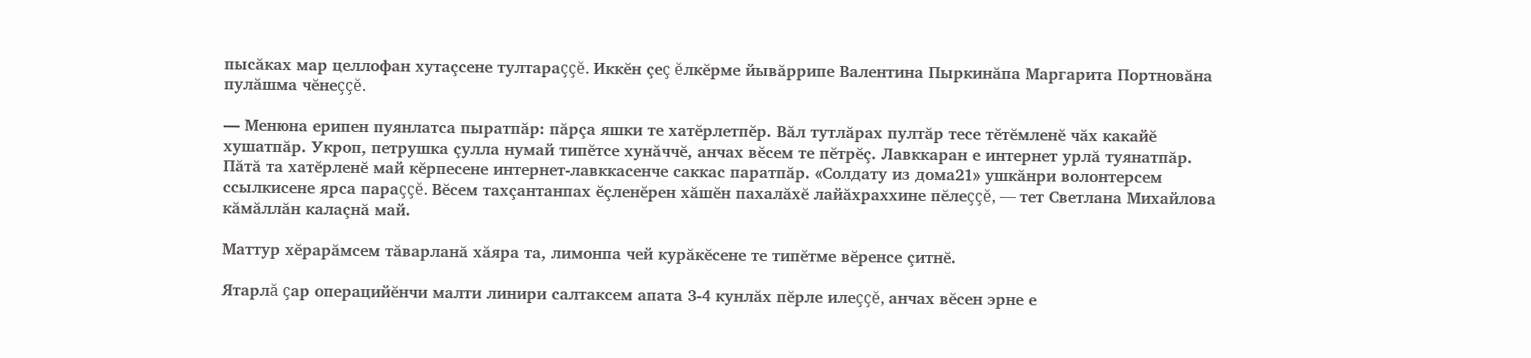пысăках мар целлофан хутаçсене тултараççĕ. Иккĕн çеç ĕлкĕрме йывăррипе Валентина Пыркинăпа Маргарита Портновăна пулăшма чĕнеççĕ.

— Менюна ерипен пуянлатса пыратпăр: пăрçа яшки те хатĕрлетпĕр. Вăл тутлăрах пултăр тесе тĕтĕмленĕ чăх какайĕ хушатпăр. Укроп, петрушка çулла нумай типĕтсе хунăччĕ, анчах вĕсем те пĕтрĕç. Лавккаран е интернет урлă туянатпăр. Пăтă та хатĕрленĕ май кĕрпесене интернет-лавккасенче саккас паратпăр. «Солдату из дома21» ушкăнри волонтерсем ссылкисене ярса параççĕ. Вĕсем тахçантанпах ĕçленĕрен хăшĕн пахалăхĕ лайăхраххине пĕлеççĕ, — тет Светлана Михайлова кăмăллăн калаçнă май.

Маттур хĕрарăмсем тăварланă хăяра та, лимонпа чей курăкĕсене те типĕтме вĕренсе çитнĕ.

Ятарлă çар операцийĕнчи малти линири салтаксем апата 3-4 кунлăх пĕрле илеççĕ, анчах вĕсен эрне е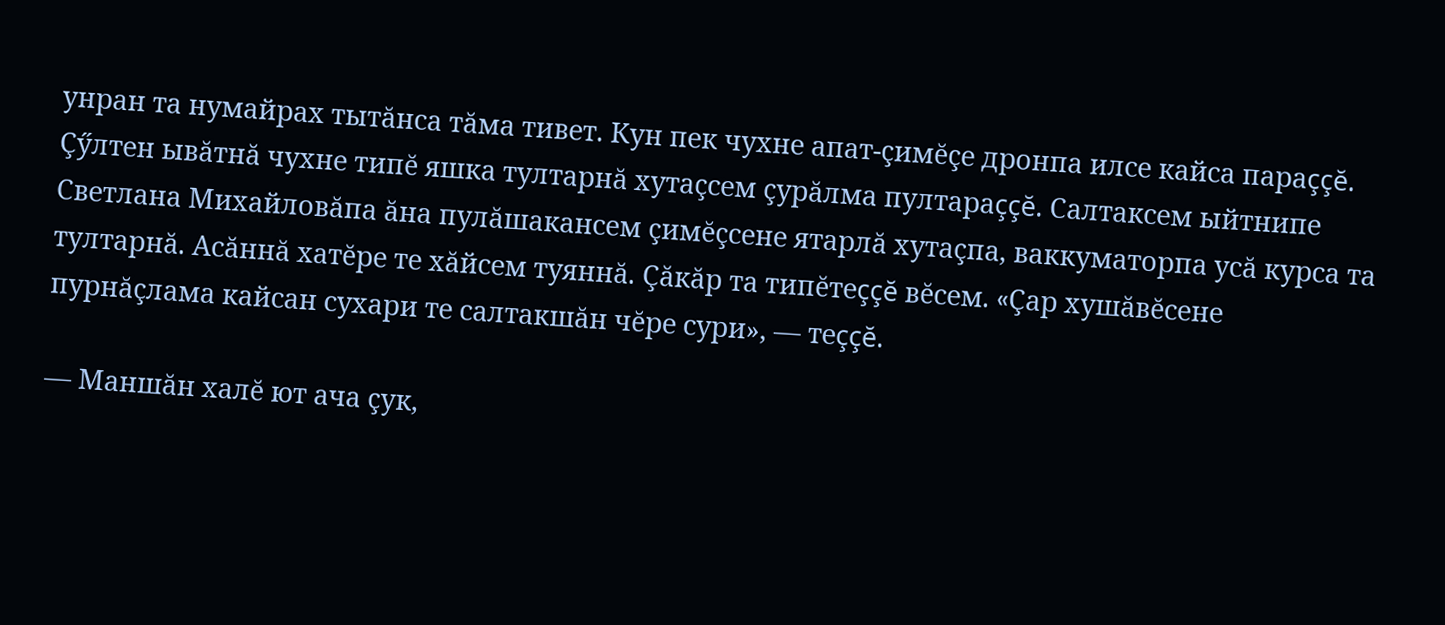унран та нумайрах тытăнса тăма тивет. Кун пек чухне апат-çимĕçе дронпа илсе кайса параççĕ. Çӳлтен ывăтнă чухне типĕ яшка тултарнă хутаçсем çурăлма пултараççĕ. Салтаксем ыйтнипе Светлана Михайловăпа ăна пулăшакансем çимĕçсене ятарлă хутаçпа, ваккуматорпа усă курса та тултарнă. Асăннă хатĕре те хăйсем туяннă. Çăкăр та типĕтеççĕ вĕсем. «Çар хушăвĕсене пурнăçлама кайсан сухари те салтакшăн чĕре сури», — теççĕ.

— Маншăн халĕ ют ача çук,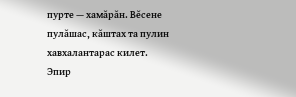пурте — хамăрăн. Вĕсене пулăшас, кăштах та пулин хавхалантарас килет. Эпир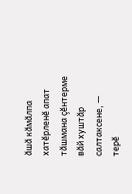ăшă кăмăлпа хатĕрленĕ апат тăшмана çĕнтерме вăй хуштăр салтаксене, — терĕ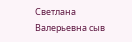Светлана Валерьевна сыв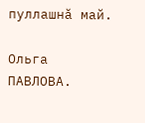пуллашнă май.

Ольга ПАВЛОВА.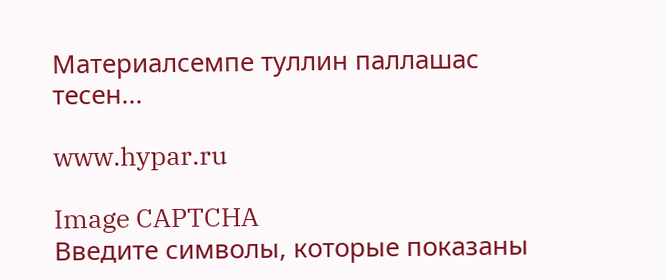Материалсемпе туллин паллашас тесен...

www.hypar.ru

Image CAPTCHA
Введите символы, которые показаны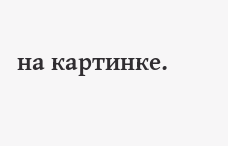на картинке.